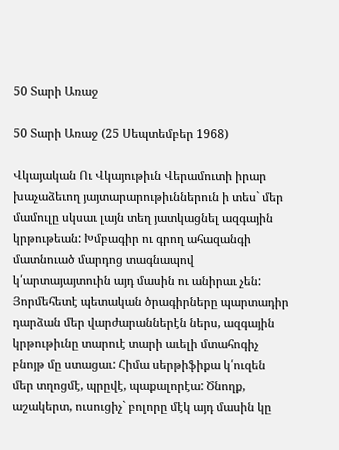50 Տարի Առաջ

50 Տարի Առաջ (25 Սեպտեմբեր 1968)

Վկայական Ու Վկայութիւն Վերամուտի իրար խաչաձեւող յայտարարութիւններուն ի տես` մեր մամուլը սկսաւ լայն տեղ յատկացնել ազգային կրթութեան: Խմբագիր ու գրող ահազանգի մատնուած մարդոց տագնապով կ՛արտայայտուին այդ մասին ու անիրաւ չեն: Յորմեհետէ պետական ծրագիրները պարտադիր դարձան մեր վարժարաններէն ներս, ազգային կրթութիւնը տարուէ տարի աւելի մտահոգիչ բնոյթ մը ստացաւ: Հիմա սերթիֆիքա կ՛ուզեն մեր տղոցմէ, պրըվէ, պաքալորէա: Ծնողք, աշակերտ, ուսուցիչ` բոլորը մէկ այդ մասին կը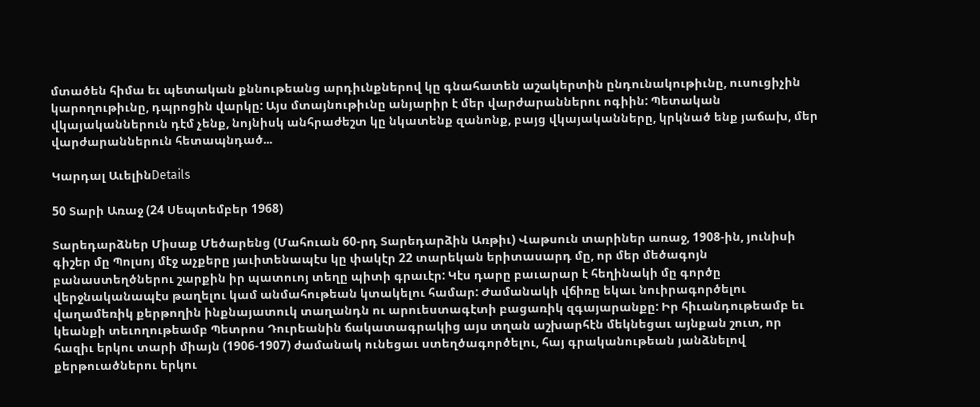մտածեն հիմա եւ պետական քննութեանց արդիւնքներով կը գնահատեն աշակերտին ընդունակութիւնը, ուսուցիչին կարողութիւնը, դպրոցին վարկը: Այս մտայնութիւնը անյարիր է մեր վարժարաններու ոգիին: Պետական վկայականներուն դէմ չենք, նոյնիսկ անհրաժեշտ կը նկատենք զանոնք, բայց վկայականները, կրկնած ենք յաճախ, մեր վարժարաններուն հետապնդած...

Կարդալ ԱւելինDetails

50 Տարի Առաջ (24 Սեպտեմբեր 1968)

Տարեդարձներ Միսաք Մեծարենց (Մահուան 60-րդ Տարեդարձին Առթիւ) Վաթսուն տարիներ առաջ, 1908-ին, յունիսի գիշեր մը Պոլսոյ մէջ աչքերը յաւիտենապէս կը փակէր 22 տարեկան երիտասարդ մը, որ մեր մեծագոյն բանաստեղծներու շարքին իր պատուոյ տեղը պիտի գրաւէր: Կէս դարը բաւարար է հեղինակի մը գործը վերջնականապէս թաղելու կամ անմահութեան կտակելու համար: Ժամանակի վճիռը եկաւ նուիրագործելու վաղամեռիկ քերթողին ինքնայատուկ տաղանդն ու արուեստագէտի բացառիկ զգայարանքը: Իր հիւանդութեամբ եւ կեանքի տեւողութեամբ Պետրոս Դուրեանին ճակատագրակից այս տղան աշխարհէն մեկնեցաւ այնքան շուտ, որ հազիւ երկու տարի միայն (1906-1907) ժամանակ ունեցաւ ստեղծագործելու, հայ գրականութեան յանձնելով քերթուածներու երկու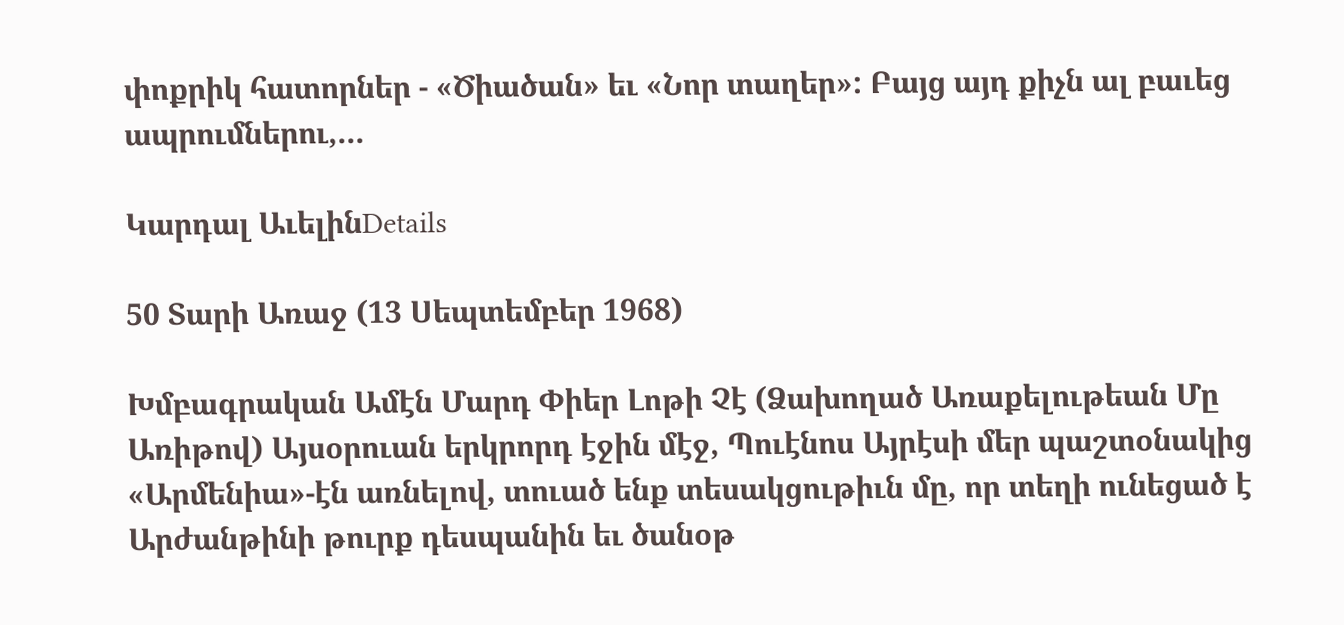փոքրիկ հատորներ - «Ծիածան» եւ «Նոր տաղեր»: Բայց այդ քիչն ալ բաւեց ապրումներու,...

Կարդալ ԱւելինDetails

50 Տարի Առաջ (13 Սեպտեմբեր 1968)

Խմբագրական Ամէն Մարդ Փիեր Լոթի Չէ (Ձախողած Առաքելութեան Մը Առիթով) Այսօրուան երկրորդ էջին մէջ, Պուէնոս Այրէսի մեր պաշտօնակից «Արմենիա»-էն առնելով, տուած ենք տեսակցութիւն մը, որ տեղի ունեցած է Արժանթինի թուրք դեսպանին եւ ծանօթ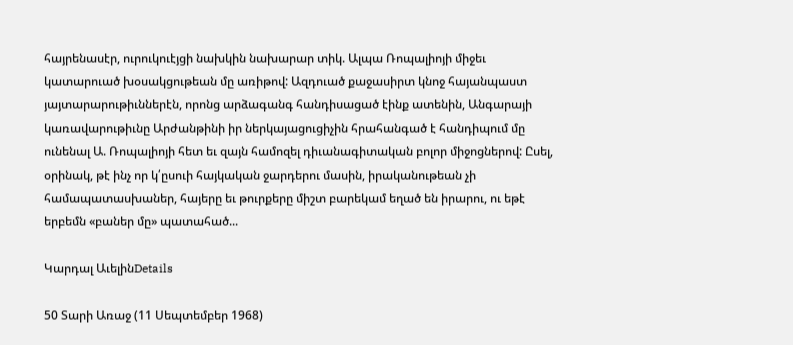հայրենասէր, ուրուկուէյցի նախկին նախարար տիկ. Ալպա Ռոպալիոյի միջեւ կատարուած խօսակցութեան մը առիթով: Ազդուած քաջասիրտ կնոջ հայանպաստ յայտարարութիւններէն, որոնց արձագանգ հանդիսացած էինք ատենին, Անգարայի կառավարութիւնը Արժանթինի իր ներկայացուցիչին հրահանգած է հանդիպում մը ունենալ Ա. Ռոպալիոյի հետ եւ զայն համոզել դիւանագիտական բոլոր միջոցներով: Ըսել, օրինակ, թէ ինչ որ կ՛ըսուի հայկական ջարդերու մասին, իրականութեան չի համապատասխաներ, հայերը եւ թուրքերը միշտ բարեկամ եղած են իրարու, ու եթէ երբեմն «բաներ մը» պատահած...

Կարդալ ԱւելինDetails

50 Տարի Առաջ (11 Սեպտեմբեր 1968)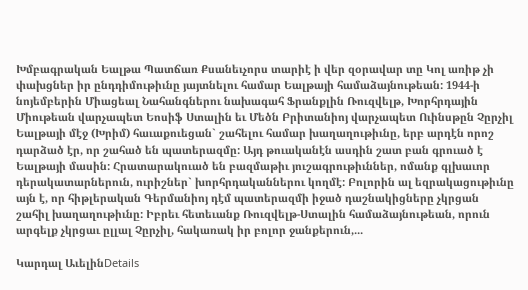Խմբագրական Եալթա Պատճառ Քսանեւչորս տարիէ ի վեր զօրավար տը Կոլ առիթ չի փախցներ իր ընդդիմութիւնը յայտնելու համար Եալթայի համաձայնութեան: 1944-ի նոյեմբերին Միացեալ Նահանգներու նախագահ Ֆրանքլին Ռուզվելթ, Խորհրդային Միութեան վարչապետ Եոսիֆ Ստալին եւ Մեծն Բրիտանիոյ վարչապետ Ուինսթըն Չըրչիլ Եալթայի մէջ (Խրիմ) հաւաքուեցան` շահելու համար խաղաղութիւնը, երբ արդէն որոշ դարձած էր, որ շահած են պատերազմը: Այդ թուականէն ասդին շատ բան գրուած է Եալթայի մասին: Հրատարակուած են բազմաթիւ յուշագրութիւններ, ոմանք գլխաւոր դերակատարներուն, ուրիշներ` խորհրդականներու կողմէ: Բոլորին ալ եզրակացութիւնը այն է, որ հիթլերական Գերմանիոյ դէմ պատերազմի իջած դաշնակիցները չկրցան շահիլ խաղաղութիւնը: Իբրեւ հետեւանք Ռուզվելթ-Ստալին համաձայնութեան, որուն արգելք չկրցաւ ըլլալ Չըրչիլ, հակառակ իր բոլոր ջանքերուն,...

Կարդալ ԱւելինDetails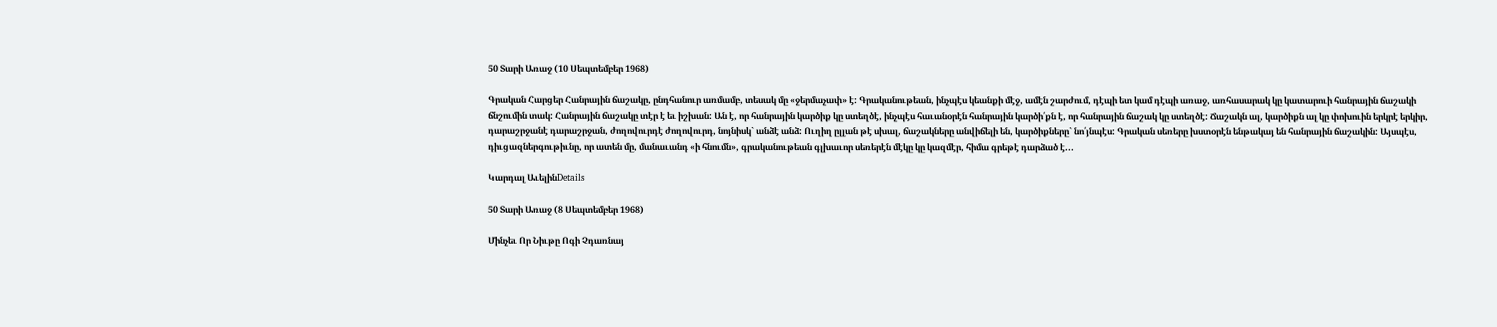50 Տարի Առաջ (10 Սեպտեմբեր 1968)

Գրական Հարցեր Հանրային ճաշակը, ընդհանուր առմամբ, տեսակ մը «ջերմաչափ» է: Գրականութեան, ինչպէս կեանքի մէջ, ամէն շարժում, դէպի ետ կամ դէպի առաջ, առհասարակ կը կատարուի հանրային ճաշակի ճնշումին տակ: Հանրային ճաշակը տէր է եւ իշխան: Ան է, որ հանրային կարծիք կը ստեղծէ, ինչպէս հաւանօրէն հանրային կարծի՛քն է, որ հանրային ճաշակ կը ստեղծէ: Ճաշակն ալ, կարծիքն ալ կը փոխուին երկրէ երկիր, դարաշրջանէ դարաշրջան, ժողովուրդէ ժողովուրդ, նոյնիսկ` անձէ անձ: Ուղիղ ըլլան թէ սխալ, ճաշակները անվիճելի են, կարծիքները` նո՛յնպէս: Գրական սեռերը խստօրէն ենթակայ են հանրային ճաշակին: Այսպէս, դիւցազներգութիւնը, որ ատեն մը, մանաւանդ «ի հնումն», գրականութեան գլխաւոր սեռերէն մէկը կը կազմէր, հիմա գրեթէ դարձած է...

Կարդալ ԱւելինDetails

50 Տարի Առաջ (8 Սեպտեմբեր 1968)

Մինչեւ Որ Նիւթը Ոգի Չդառնայ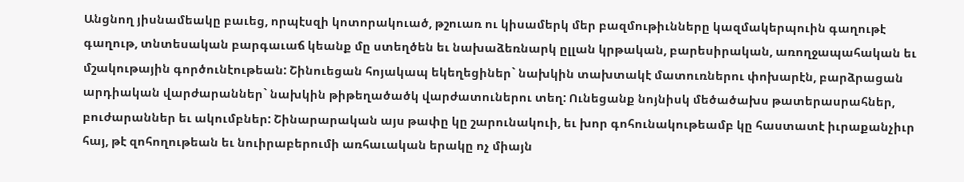Անցնող յիսնամեակը բաւեց, որպէսզի կոտորակուած, թշուառ ու կիսամերկ մեր բազմութիւնները կազմակերպուին գաղութէ գաղութ, տնտեսական բարգաւաճ կեանք մը ստեղծեն եւ նախաձեռնարկ ըլլան կրթական, բարեսիրական, առողջապահական եւ մշակութային գործունէութեան: Շինուեցան հոյակապ եկեղեցիներ` նախկին տախտակէ մատուռներու փոխարէն, բարձրացան արդիական վարժարաններ` նախկին թիթեղածածկ վարժատուներու տեղ: Ունեցանք նոյնիսկ մեծածախս թատերասրահներ, բուժարաններ եւ ակումբներ: Շինարարական այս թափը կը շարունակուի, եւ խոր գոհունակութեամբ կը հաստատէ իւրաքանչիւր հայ, թէ զոհողութեան եւ նուիրաբերումի առհաւական երակը ոչ միայն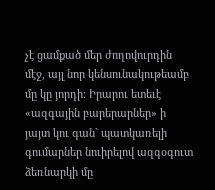չէ ցամքած մեր ժողովուրդին մէջ, այլ նոր կենսունակութեամբ մը կը յորդի: Իրարու ետեւէ «ազգային բարերարներ» ի յայտ կու գան` պատկառելի գումարներ նուիրելով ազգօգուտ ձեռնարկի մը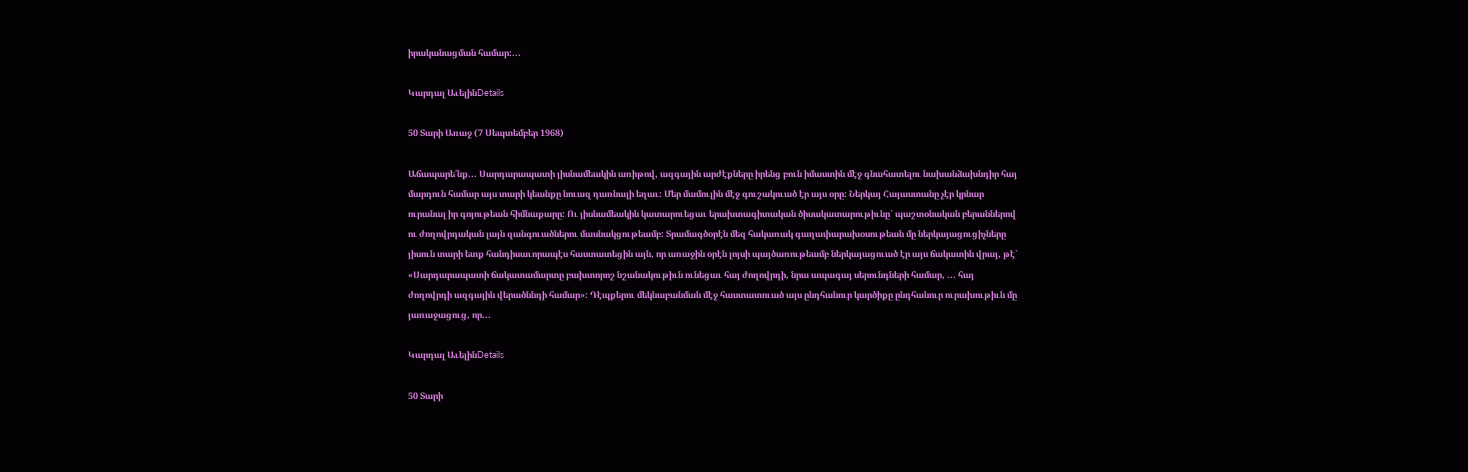իրականացման համար:...

Կարդալ ԱւելինDetails

50 Տարի Առաջ (7 Սեպտեմբեր 1968)

Աճապարե՛նք... Սարդարապատի յիսնամեակին առիթով, ազգային արժէքները իրենց բուն իմաստին մէջ գնահատելու նախանձախնդիր հայ մարդուն համար այս տարի կեանքը նուազ դառնալի եղաւ: Մեր մամուլին մէջ գուշակուած էր այս օրը: Ներկայ Հայաստանը չէր կրնար ուրանալ իր գոյութեան հիմնաքարը: Ու յիսնամեակին կատարուեցաւ երախտագիտական ծիսակատարութիւնը` պաշտօնական բերաններով ու ժողովրդական լայն զանգուածներու մասնակցութեամբ: Տրամագծօրէն մեզ հակառակ գաղափարախօսութեան մը ներկայացուցիչները յիսուն տարի ետք հանդիսաւորապէս հաստատեցին այն, որ առաջին օրէն լոյսի պայծառութեամբ ներկայացուած էր այս ճակատին վրայ, թէ` «Սարդարապատի ճակատամարտը բախտորոշ նշանակութիւն ունեցաւ հայ ժողովրդի, նրա ապագայ սերունդների համար, ... հայ ժողովրդի ազգային վերածննդի համար»: Դէպքերու մեկնաբանման մէջ հաստատուած այս ընդհանուր կարծիքը ընդհանուր ուրախութիւն մը յառաջացուց, որ...

Կարդալ ԱւելինDetails

50 Տարի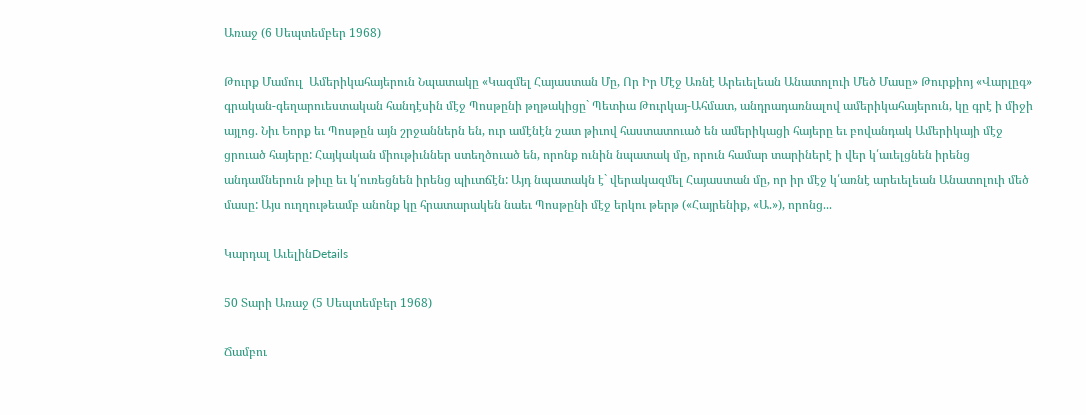Առաջ (6 Սեպտեմբեր 1968)

Թուրք Մամուլ  Ամերիկահայերուն Նպատակը «Կազմել Հայաստան Մը, Որ Իր Մէջ Առնէ Արեւելեան Անատոլուի Մեծ Մասը» Թուրքիոյ «Վարլըգ» գրական-գեղարուեստական հանդէսին մէջ Պոսթընի թղթակիցը` Պետիա Թուրկայ-Ահմատ, անդրադառնալով ամերիկահայերուն, կը գրէ ի միջի այլոց. Նիւ Եորք եւ Պոսթըն այն շրջաններն են, ուր ամէնէն շատ թիւով հաստատուած են ամերիկացի հայերը եւ բովանդակ Ամերիկայի մէջ ցրուած հայերը: Հայկական միութիւններ ստեղծուած են, որոնք ունին նպատակ մը, որուն համար տարիներէ ի վեր կ՛աւելցնեն իրենց անդամներուն թիւը եւ կ՛ուռեցնեն իրենց պիւտճէն: Այդ նպատակն է` վերակազմել Հայաստան մը, որ իր մէջ կ՛առնէ արեւելեան Անատոլուի մեծ մասը: Այս ուղղութեամբ անոնք կը հրատարակեն նաեւ Պոսթընի մէջ երկու թերթ («Հայրենիք, «Ա.»), որոնց...

Կարդալ ԱւելինDetails

50 Տարի Առաջ (5 Սեպտեմբեր 1968)

Ճամբու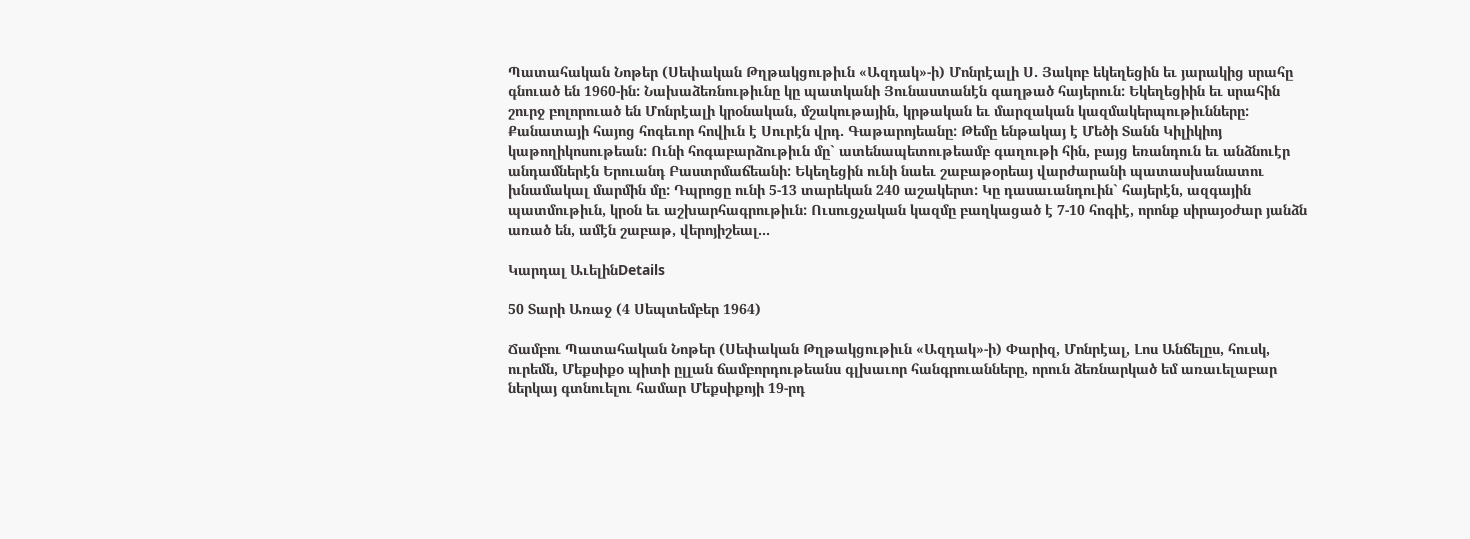Պատահական Նոթեր (Սեփական Թղթակցութիւն «Ազդակ»-ի) Մոնրէալի Ս. Յակոբ եկեղեցին եւ յարակից սրահը գնուած են 1960-ին: Նախաձեռնութիւնը կը պատկանի Յունաստանէն գաղթած հայերուն: Եկեղեցիին եւ սրահին շուրջ բոլորուած են Մոնրէալի կրօնական, մշակութային, կրթական եւ մարզական կազմակերպութիւնները: Քանատայի հայոց հոգեւոր հովիւն է Սուրէն վրդ. Գաթարոյեանը: Թեմը ենթակայ է Մեծի Տանն Կիլիկիոյ կաթողիկոսութեան: Ունի հոգաբարձութիւն մը` ատենապետութեամբ գաղութի հին, բայց եռանդուն եւ անձնուէր անդամներէն Երուանդ Բաստրմաճեանի: Եկեղեցին ունի նաեւ շաբաթօրեայ վարժարանի պատասխանատու խնամակալ մարմին մը: Դպրոցը ունի 5-13 տարեկան 240 աշակերտ: Կը դասաւանդուին` հայերէն, ազգային պատմութիւն, կրօն եւ աշխարհագրութիւն: Ուսուցչական կազմը բաղկացած է 7-10 հոգիէ, որոնք սիրայօժար յանձն առած են, ամէն շաբաթ, վերոյիշեալ...

Կարդալ ԱւելինDetails

50 Տարի Առաջ (4 Սեպտեմբեր 1964)

Ճամբու Պատահական Նոթեր (Սեփական Թղթակցութիւն «Ազդակ»-ի) Փարիզ, Մոնրէալ, Լոս Անճելըս, հուսկ, ուրեմն, Մեքսիքօ պիտի ըլլան ճամբորդութեանս գլխաւոր հանգրուանները, որուն ձեռնարկած եմ առաւելաբար ներկայ գտնուելու համար Մեքսիքոյի 19-րդ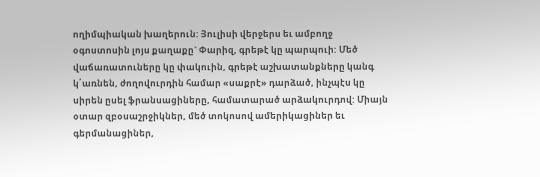ողիմպիական խաղերուն: Յուլիսի վերջերս եւ ամբողջ օգոստոսին լոյս քաղաքը` Փարիզ, գրեթէ կը պարպուի: Մեծ վաճառատուները կը փակուին, գրեթէ աշխատանքները կանգ կ՛առնեն, ժողովուրդին համար «սաքրէ» դարձած, ինչպէս կը սիրեն ըսել ֆրանսացիները, համատարած արձակուրդով: Միայն օտար զբօսաշրջիկներ, մեծ տոկոսով ամերիկացիներ եւ գերմանացիներ,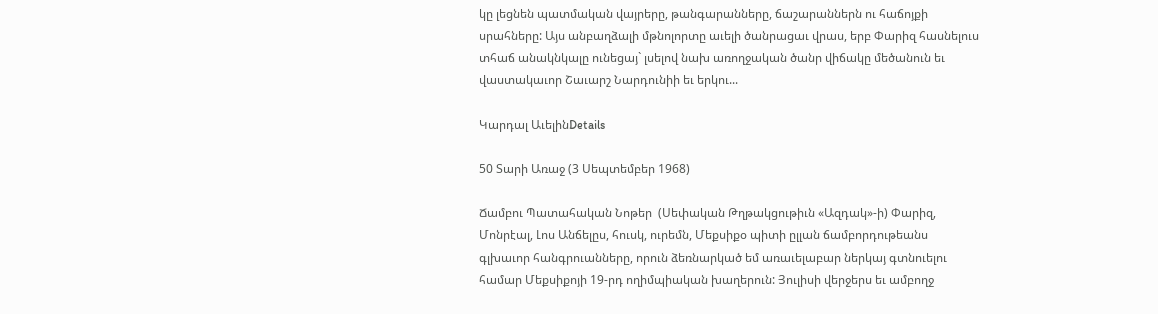կը լեցնեն պատմական վայրերը, թանգարանները, ճաշարաններն ու հաճոյքի սրահները: Այս անբաղձալի մթնոլորտը աւելի ծանրացաւ վրաս, երբ Փարիզ հասնելուս տհաճ անակնկալը ունեցայ` լսելով նախ առողջական ծանր վիճակը մեծանուն եւ վաստակաւոր Շաւարշ Նարդունիի եւ երկու...

Կարդալ ԱւելինDetails

50 Տարի Առաջ (3 Սեպտեմբեր 1968)

Ճամբու Պատահական Նոթեր  (Սեփական Թղթակցութիւն «Ազդակ»-ի) Փարիզ, Մոնրէալ, Լոս Անճելըս, հուսկ, ուրեմն, Մեքսիքօ պիտի ըլլան ճամբորդութեանս գլխաւոր հանգրուանները, որուն ձեռնարկած եմ առաւելաբար ներկայ գտնուելու համար Մեքսիքոյի 19-րդ ողիմպիական խաղերուն: Յուլիսի վերջերս եւ ամբողջ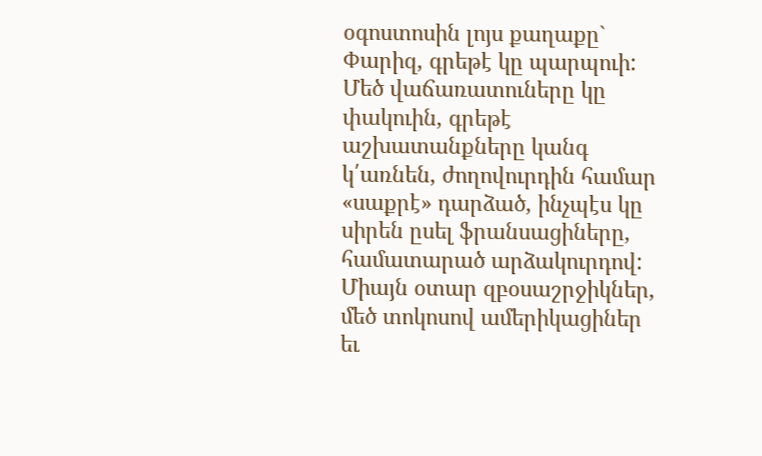օգոստոսին լոյս քաղաքը` Փարիզ, գրեթէ կը պարպուի: Մեծ վաճառատուները կը փակուին, գրեթէ աշխատանքները կանգ կ՛առնեն, ժողովուրդին համար «սաքրէ» դարձած, ինչպէս կը սիրեն ըսել ֆրանսացիները, համատարած արձակուրդով: Միայն օտար զբօսաշրջիկներ, մեծ տոկոսով ամերիկացիներ եւ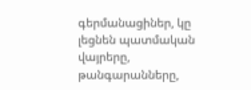գերմանացիներ, կը լեցնեն պատմական վայրերը, թանգարանները,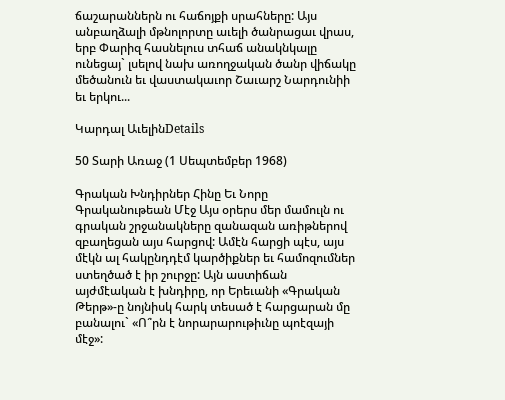ճաշարաններն ու հաճոյքի սրահները: Այս անբաղձալի մթնոլորտը աւելի ծանրացաւ վրաս, երբ Փարիզ հասնելուս տհաճ անակնկալը ունեցայ` լսելով նախ առողջական ծանր վիճակը մեծանուն եւ վաստակաւոր Շաւարշ Նարդունիի եւ երկու...

Կարդալ ԱւելինDetails

50 Տարի Առաջ (1 Սեպտեմբեր 1968)

Գրական Խնդիրներ Հինը Եւ Նորը Գրականութեան Մէջ Այս օրերս մեր մամուլն ու գրական շրջանակները զանազան առիթներով զբաղեցան այս հարցով: Ամէն հարցի պէս, այս մէկն ալ հակընդդէմ կարծիքներ եւ համոզումներ ստեղծած է իր շուրջը: Այն աստիճան այժմէական է խնդիրը, որ Երեւանի «Գրական Թերթ»-ը նոյնիսկ հարկ տեսած է հարցարան մը բանալու` «Ո՞րն է նորարարութիւնը պոէզայի մէջ»: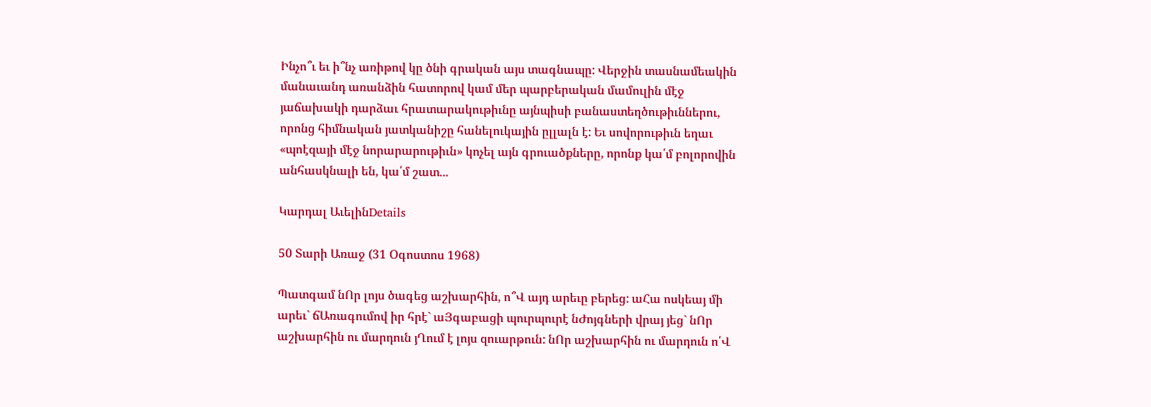Ինչո՞ւ եւ ի՞նչ առիթով կը ծնի գրական այս տագնապը: Վերջին տասնամեակին մանաւանդ առանձին հատորով կամ մեր պարբերական մամուլին մէջ յաճախակի դարձաւ հրատարակութիւնը այնպիսի բանաստեղծութիւններու, որոնց հիմնական յատկանիշը հանելուկային ըլլալն է: Եւ սովորութիւն եղաւ «պոէզայի մէջ նորարարութիւն» կոչել այն գրուածքները, որոնք կա՛մ բոլորովին անհասկնալի են, կա՛մ շատ...

Կարդալ ԱւելինDetails

50 Տարի Առաջ (31 Օգոստոս 1968)

Պատգամ նՈր լոյս ծագեց աշխարհին, ո՞Վ այդ արեւը բերեց: աՀա ոսկեայ մի արեւ` ճԱռագումով իր հրէ` աՅգաբացի պուրպուրէ նԺոյգների վրայ յեց` նՈր աշխարհին ու մարդուն յՂում է լոյս զուարթուն: նՈր աշխարհին ու մարդուն ո՛Վ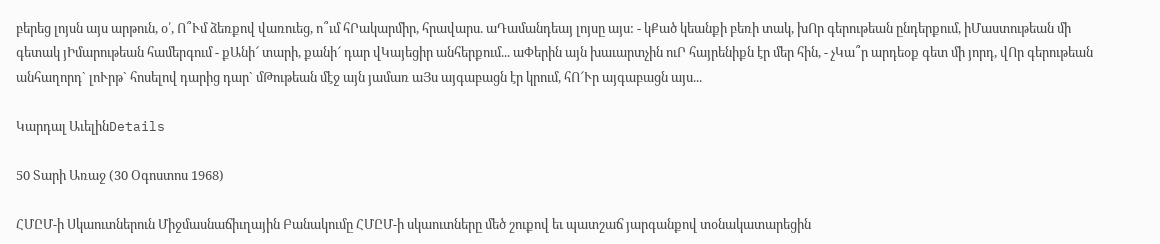բերեց լոյսն այս արթուն, օ՛, Ո՞Ւմ ձեռքով վառուեց, ո՞ւմ հՐակարմիր, հրավարս. աԴամանդեայ լոյսը այս: - կՔած կեանքի բեռի տակ, խՈր գերութեան ընդերքում, իՄաստութեան մի գետակ յԻմարութեան համերգում - քԱնի՜ տարի, քանի՜ դար վԿայեցիր անհերքում... աՓերին այն խաւարտչին ուՐ հայրենիքն էր մեր հին, - չԿա՞ր արդեօք գետ մի յորդ, վՈր գերութեան անհաղորդ` լոՒրթ` հոսելով դարից դար` մԹութեան մէջ այն յամառ աՅս այգաբացն էր կրում, հՈ՜Ւր այգաբացն այս...

Կարդալ ԱւելինDetails

50 Տարի Առաջ (30 Օգոստոս 1968)

ՀՄԸՄ-ի Սկաուտներուն Միջմասնաճիւղային Բանակումը ՀՄԸՄ-ի սկաուտները մեծ շուքով եւ պատշաճ յարգանքով տօնակատարեցին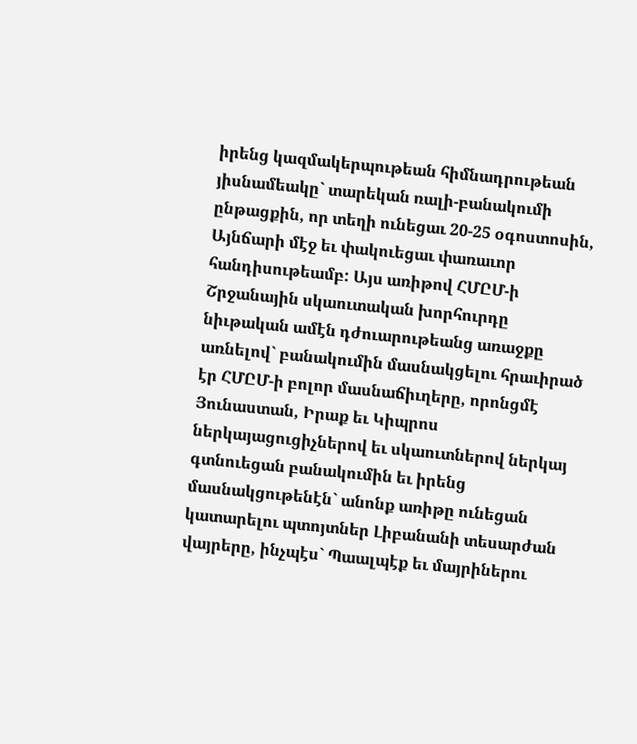իրենց կազմակերպութեան հիմնադրութեան յիսնամեակը` տարեկան ռալի-բանակումի ընթացքին, որ տեղի ունեցաւ 20-25 օգոստոսին, Այնճարի մէջ եւ փակուեցաւ փառաւոր հանդիսութեամբ: Այս առիթով ՀՄԸՄ-ի Շրջանային սկաուտական խորհուրդը նիւթական ամէն դժուարութեանց առաջքը առնելով` բանակումին մասնակցելու հրաւիրած էր ՀՄԸՄ-ի բոլոր մասնաճիւղերը, որոնցմէ Յունաստան, Իրաք եւ Կիպրոս ներկայացուցիչներով եւ սկաուտներով ներկայ գտնուեցան բանակումին եւ իրենց մասնակցութենէն` անոնք առիթը ունեցան կատարելու պտոյտներ Լիբանանի տեսարժան վայրերը, ինչպէս` Պաալպէք եւ մայրիներու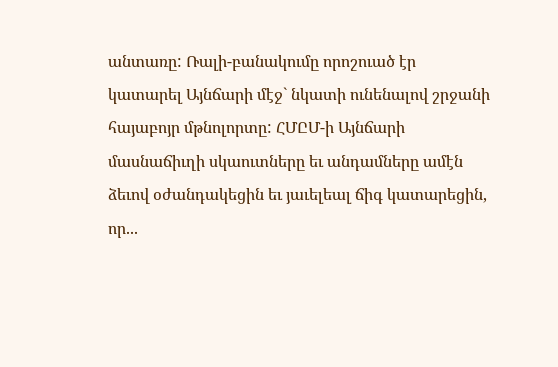անտառը: Ռալի-բանակումը որոշուած էր կատարել Այնճարի մէջ` նկատի ունենալով շրջանի հայաբոյր մթնոլորտը: ՀՄԸՄ-ի Այնճարի մասնաճիւղի սկաուտները եւ անդամները ամէն ձեւով օժանդակեցին եւ յաւելեալ ճիգ կատարեցին, որ...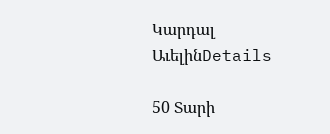Կարդալ ԱւելինDetails

50 Տարի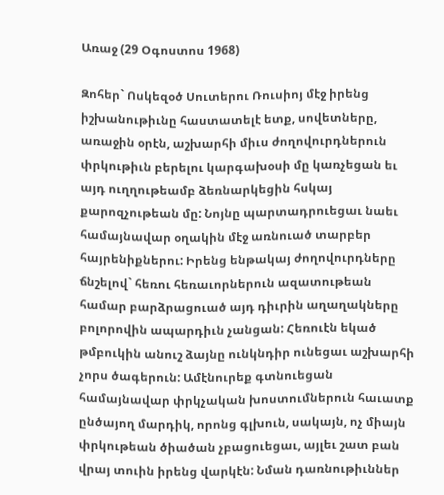Առաջ (29 Օգոստոս 1968)

Զոհեր` Ոսկեզօծ Սուտերու Ռուսիոյ մէջ իրենց իշխանութիւնը հաստատելէ ետք, սովետները, առաջին օրէն, աշխարհի միւս ժողովուրդներուն փրկութիւն բերելու կարգախօսի մը կառչեցան եւ այդ ուղղութեամբ ձեռնարկեցին հսկայ քարոզչութեան մը: Նոյնը պարտադրուեցաւ նաեւ համայնավար օղակին մէջ առնուած տարբեր հայրենիքներու: Իրենց ենթակայ ժողովուրդները ճնշելով` հեռու հեռաւորներուն ազատութեան համար բարձրացուած այդ դիւրին աղաղակները բոլորովին ապարդիւն չանցան: Հեռուէն եկած թմբուկին անուշ ձայնը ունկնդիր ունեցաւ աշխարհի չորս ծագերուն: Ամէնուրեք գտնուեցան համայնավար փրկչական խոստումներուն հաւատք ընծայող մարդիկ, որոնց գլխուն, սակայն, ոչ միայն փրկութեան ծիածան չբացուեցաւ, այլեւ շատ բան վրայ տուին իրենց վարկէն: Նման դառնութիւններ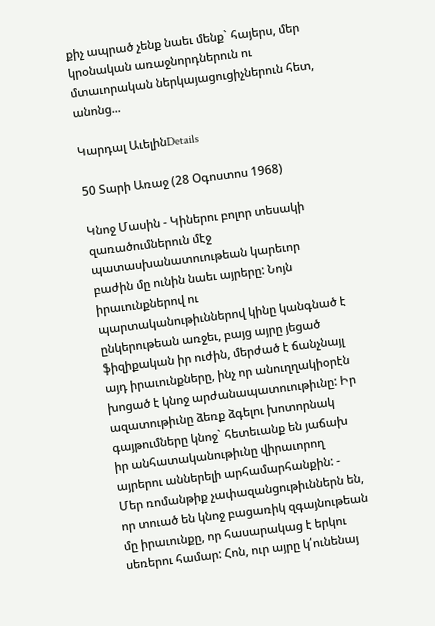քիչ ապրած չենք նաեւ մենք` հայերս, մեր կրօնական առաջնորդներուն ու մտաւորական ներկայացուցիչներուն հետ, անոնց...

Կարդալ ԱւելինDetails

50 Տարի Առաջ (28 Օգոստոս 1968)

Կնոջ Մասին - Կիներու բոլոր տեսակի զառածումներուն մէջ պատասխանատուութեան կարեւոր բաժին մը ունին նաեւ այրերը: Նոյն իրաւունքներով ու պարտականութիւններով կինը կանգնած է ընկերութեան առջեւ, բայց այրը յեցած ֆիզիքական իր ուժին, մերժած է ճանչնայլ այդ իրաւունքները, ինչ որ անուղղակիօրէն խոցած է կնոջ արժանապատուութիւնը: Իր ազատութիւնը ձեռք ձգելու խոտորնակ գայթումները կնոջ` հետեւանք են յաճախ իր անհատականութիւնը վիրաւորող այրերու աններելի արհամարհանքին: - Մեր ռոմանթիք չափազանցութիւններն են, որ տուած են կնոջ բացառիկ զգայնութեան մը իրաւունքը, որ հասարակաց է երկու սեռերու համար: Հոն, ուր այրը կ՛ունենայ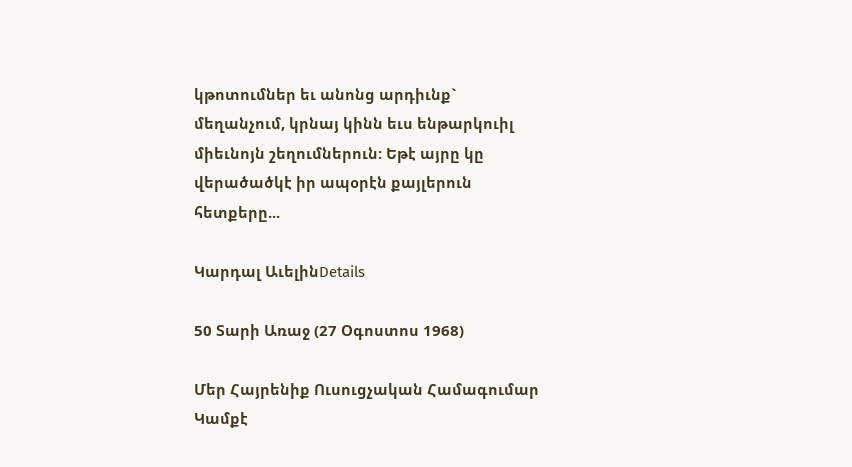կթոտումներ եւ անոնց արդիւնք` մեղանչում, կրնայ կինն եւս ենթարկուիլ միեւնոյն շեղումներուն: Եթէ այրը կը վերածածկէ իր ապօրէն քայլերուն հետքերը...

Կարդալ ԱւելինDetails

50 Տարի Առաջ (27 Օգոստոս 1968)

Մեր Հայրենիք Ուսուցչական Համագումար Կամքէ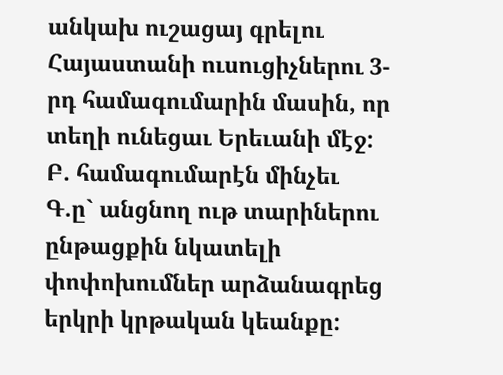անկախ ուշացայ գրելու Հայաստանի ուսուցիչներու 3-րդ համագումարին մասին, որ տեղի ունեցաւ Երեւանի մէջ: Բ. համագումարէն մինչեւ Գ.ը` անցնող ութ տարիներու ընթացքին նկատելի փոփոխումներ արձանագրեց երկրի կրթական կեանքը: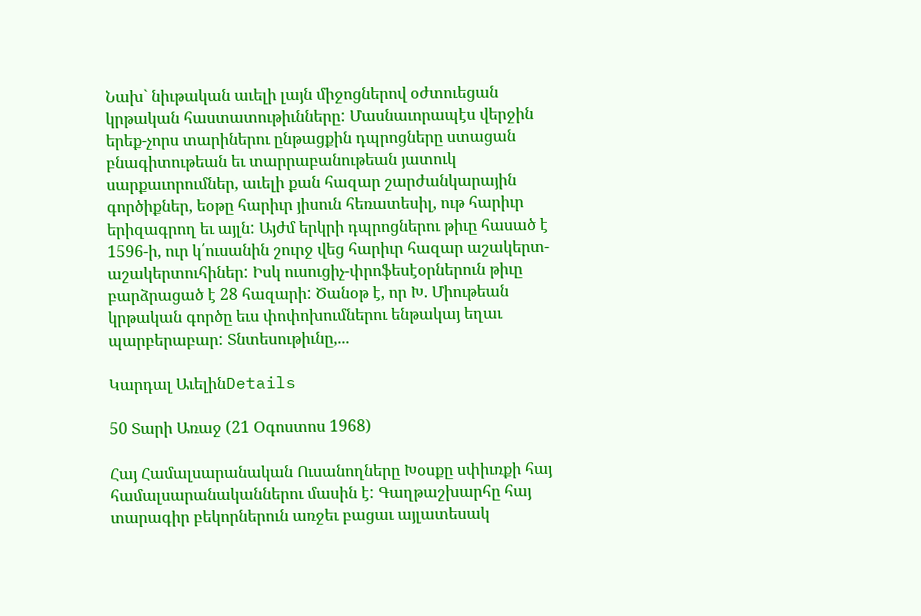Նախ` նիւթական աւելի լայն միջոցներով օժտուեցան կրթական հաստատութիւնները: Մասնաւորապէս վերջին երեք-չորս տարիներու ընթացքին դպրոցները ստացան բնագիտութեան եւ տարրաբանութեան յատուկ սարքաւորումներ, աւելի քան հազար շարժանկարային գործիքներ, եօթը հարիւր յիսուն հեռատեսիլ, ութ հարիւր երիզագրող եւ այլն: Այժմ երկրի դպրոցներու թիւը հասած է 1596-ի, ուր կ՛ուսանին շուրջ վեց հարիւր հազար աշակերտ-աշակերտուհիներ: Իսկ ուսուցիչ-փրոֆեսէօրներուն թիւը բարձրացած է 28 հազարի: Ծանօթ է, որ Խ. Միութեան կրթական գործը եւս փոփոխումներու ենթակայ եղաւ պարբերաբար: Տնտեսութիւնը,...

Կարդալ ԱւելինDetails

50 Տարի Առաջ (21 Օգոստոս 1968)

Հայ Համալսարանական Ուսանողները Խօսքը սփիւռքի հայ համալսարանականներու մասին է: Գաղթաշխարհը հայ տարագիր բեկորներուն առջեւ բացաւ այլատեսակ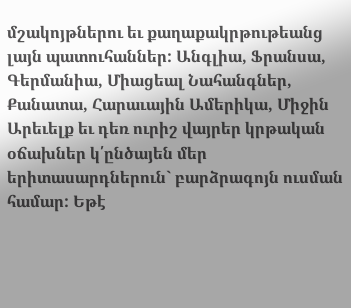մշակոյթներու եւ քաղաքակրթութեանց լայն պատուհաններ: Անգլիա, Ֆրանսա, Գերմանիա, Միացեալ Նահանգներ, Քանատա, Հարաւային Ամերիկա, Միջին Արեւելք եւ դեռ ուրիշ վայրեր կրթական օճախներ կ՛ընծայեն մեր երիտասարդներուն` բարձրագոյն ուսման համար: Եթէ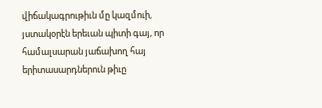վիճակագրութիւն մը կազմուի, յստակօրէն երեւան պիտի գայ, որ համալսարան յաճախող հայ երիտասարդներուն թիւը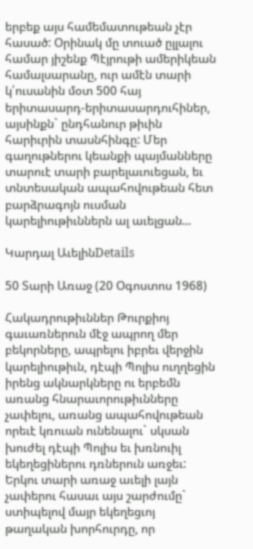երբեք այս համեմատութեան չէր հասած: Օրինակ մը տուած ըլլալու համար յիշենք Պէյրութի ամերիկեան համալսարանը, ուր ամէն տարի կ՛ուսանին մօտ 500 հայ երիտասարդ-երիտասարդուհիներ, այսինքն` ընդհանուր թիւին հարիւրին տասնհինգը: Մեր գաղութներու կեանքի պայմանները տարուէ տարի բարելաւուեցան, եւ տնտեսական ապահովութեան հետ բարձրագոյն ուսման կարելիութիւններն ալ աւելցան...

Կարդալ ԱւելինDetails

50 Տարի Առաջ (20 Օգոստոս 1968)

Հակադրութիւններ Թուրքիոյ գաւառներուն մէջ ապրող մեր բեկորները, ապրելու իբրեւ վերջին կարելիութիւն, դէպի Պոլիս ուղղեցին իրենց ակնարկները ու երբեմն առանց հնարաւորութիւնները չափելու, առանց ապահովութեան որեւէ կռուան ունենալու` սկսան խուժել դէպի Պոլիս եւ խռնուիլ եկեղեցիներու դռներուն առջեւ: Երկու տարի առաջ աւելի լայն չափերու հասաւ այս շարժումը` ստիպելով մայր եկեղեցւոյ թաղական խորհուրդը, որ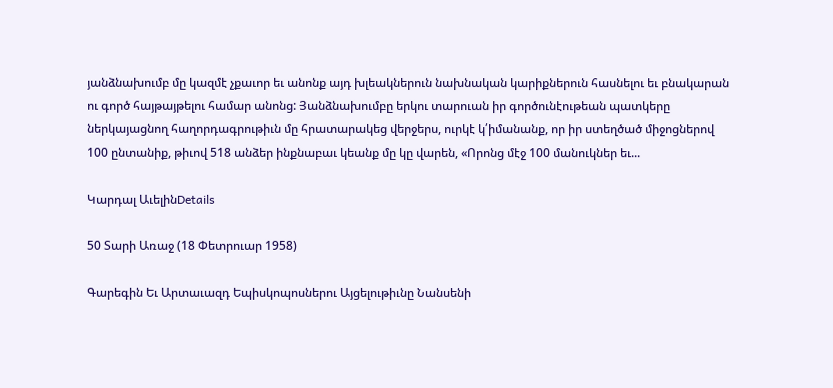յանձնախումբ մը կազմէ չքաւոր եւ անոնք այդ խլեակներուն նախնական կարիքներուն հասնելու եւ բնակարան ու գործ հայթայթելու համար անոնց: Յանձնախումբը երկու տարուան իր գործունէութեան պատկերը ներկայացնող հաղորդագրութիւն մը հրատարակեց վերջերս, ուրկէ կ՛իմանանք, որ իր ստեղծած միջոցներով 100 ընտանիք, թիւով 518 անձեր ինքնաբաւ կեանք մը կը վարեն, «Որոնց մէջ 100 մանուկներ եւ...

Կարդալ ԱւելինDetails

50 Տարի Առաջ (18 Փետրուար 1958)

Գարեգին Եւ Արտաւազդ Եպիսկոպոսներու Այցելութիւնը Նանսենի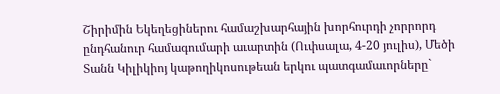Շիրիմին Եկեղեցիներու համաշխարհային խորհուրդի չորրորդ ընդհանուր համագումարի աւարտին (Ուփսալա, 4-20 յուլիս), Մեծի Տանն Կիլիկիոյ կաթողիկոսութեան երկու պատգամաւորները`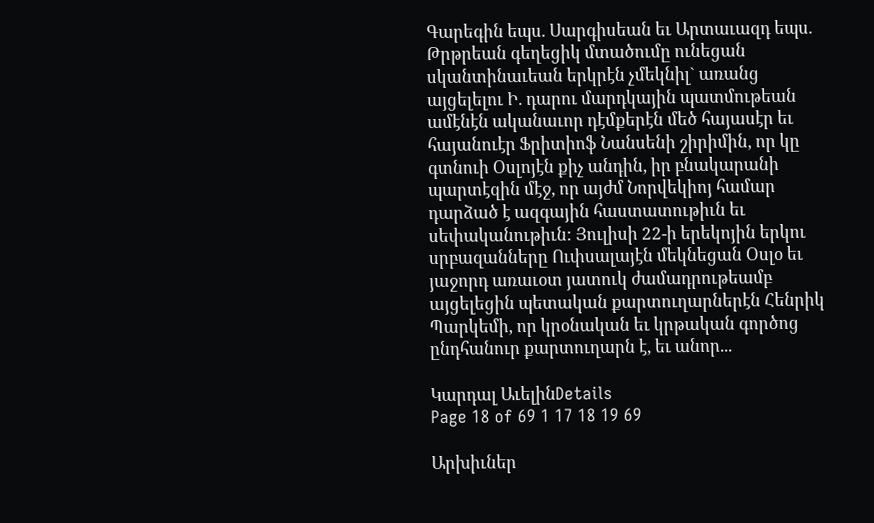Գարեգին եպս. Սարգիսեան եւ Արտաւազդ եպս. Թրթրեան գեղեցիկ մտածումը ունեցան սկանտինաւեան երկրէն չմեկնիլ` առանց այցելելու Ի. դարու մարդկային պատմութեան ամէնէն ականաւոր դէմքերէն մեծ հայասէր եւ հայանուէր Ֆրիտիոֆ Նանսենի շիրիմին, որ կը գտնուի Օսլոյէն քիչ անդին, իր բնակարանի պարտէզին մէջ, որ այժմ Նորվեկիոյ համար դարձած է ազգային հաստատութիւն եւ սեփականութիւն: Յուլիսի 22-ի երեկոյին երկու սրբազանները Ուփսալայէն մեկնեցան Օսլօ եւ յաջորդ առաւօտ յատուկ ժամադրութեամբ այցելեցին պետական քարտուղարներէն Հենրիկ Պարկեմի, որ կրօնական եւ կրթական գործոց ընդհանուր քարտուղարն է, եւ անոր...

Կարդալ ԱւելինDetails
Page 18 of 69 1 17 18 19 69

Արխիւներ